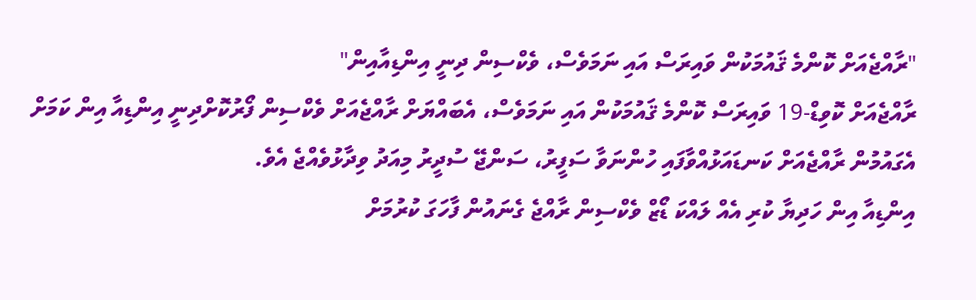"ރާއްޖެއަށް ކޮންމެ ޤައުމަކުން ވައިރަސް އައި ނަމަވެސް، ވެކްސިން ދިނީ އިންޑިއާއިން"
ރާއްޖެއަށް ކޮވިޑް-19 ވައިރަސް ކޮންމެ ޤައުމަކުން އައި ނަމަވެސް، އެބައްޔަށް ރާއްޖެއަށް ވެކްސިން ފޯރުކޮށްދިނީ އިންޑިއާ އިން ކަމަށް އެގައުމުން ރާއްޖެއަށް ކަނޑައަޅުއްވާފައި ހުންނަވާ ސަފީރު، ސަންޖޭ ސުދީރު މިއަދު ވިދާޅުވެއްޖެ އެވެ.
އިންޑިއާ އިން ހަދިޔާ ކުރި އެއް ލައްކަ ޑޯޒް ވެކްސިން ރާއްޖެ ގެނައުން ފާހަގަ ކުރުމަށް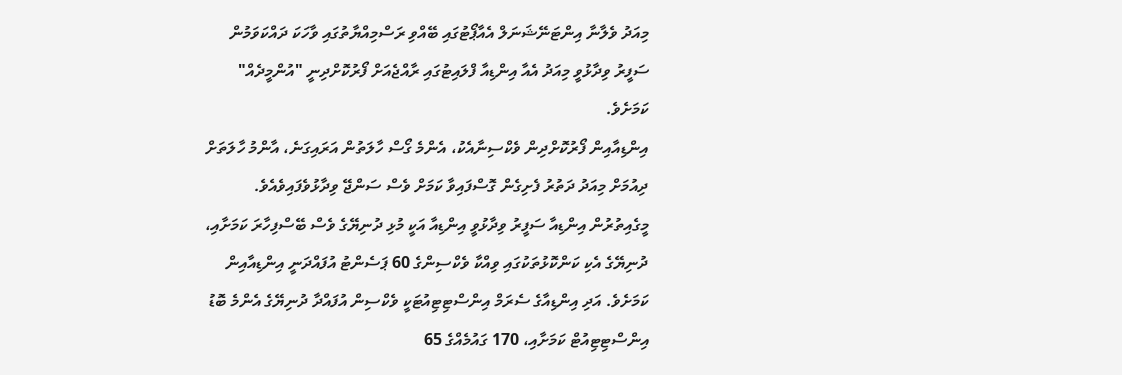މިއަދު ވެލާނާ އިންޓަނޭޝަނަލް އެއާޕޯޓުގައި ބޭއްވި ރަސްމިއްޔާތުގައި ވާހަކަ ދައްކަވަމުން ސަފީރު ވިދާޅުވީ މިއަދު އެއާ އިންޑިއާ ފްލައިޓުގައި ރާއްޖެއަށް ފޯރުކޮށްދިނީ "އުންމީދެއް" ކަމަށެވެ.
އިންޑިއާއިން ފޯރުކޮށްދިން ވެކްސިނާއެކު، އެންމެ ގޯސް ހާލަތުން އަރައިގަނެ، އާންމު ހާލަތަށް ދިއުމަށް މިއަދު ދަތުރު ފެށިގެން ގޮސްފައިވާ ކަމަށް ވެސް ސަންޖޭ ވިދާޅުވެފައިވެއެވެ.
މީގެއިތުރުން އިންޑިއާ ސަފީރު ވިދާޅުވީ އިންޑިއާ އަކީ މުޅި ދުނިޔޭގެ ވެސް ބޭސްފިހާރަ ކަމަށާއި، ދުނިޔޭގެ އެކި ކަންކޮޅުތަކުގައި ވިއްކާ ވެކްސިންގެ 60 ޕަސެންޓު އުފައްދަނީ އިންޑިއާއިން ކަމަށެވެ. އަދި އިންޑިއާގެ ސެރަމް އިންސްޓިޓިއުޓަކީ ވެކްސިން އުފައްދާ ދުނިޔޭގެ އެންމެ ބޮޑު އިންސްޓިޓިއުޓް ކަމަށާއި، 170 ގައުމެއްގެ 65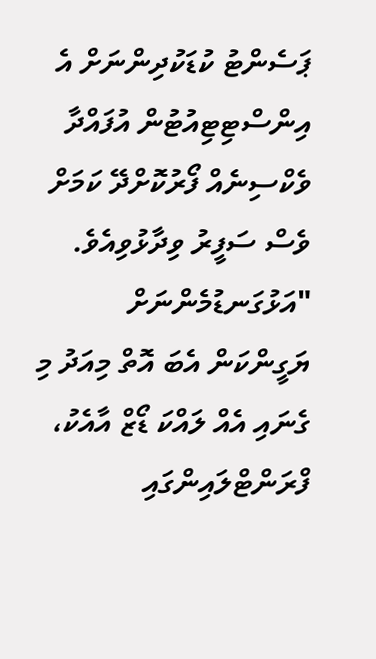ޕަސެންޓު ކުޑަކުދިންނަށް އެ އިންސްޓިޓިއުޓުން އުފައްދާ ވެކްސިނެއް ފޯރުކޮށްދޭ ކަމަށް ވެސް ސަފީރު ވިދާޅުވިއެވެ.
"އަޅުގަނޑުމެންނަށް ޔަގީންކަން އެބަ އޮތް މިއަދު މި ގެނައި އެއް ލައްކަ ޑޯޒް އާއެކު، ފްރަންޓްލައިންގައި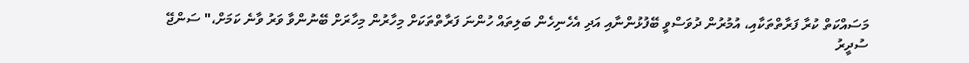މަސައްކަތް ކުރާ ފަރާތްތަކާއި، އުމުރުން ދުވަސްވީ ބޭފުޅުންނާއި އަދި އެހެނިހެން ބަލިތައް ހުންނަ ފަރާތްތަކަށް މިހާރުން މިހާރަށް ބޭނުންވާ ވަރު ވާނެ ކަމަށް،" ސަންޖޭ ސުދީރު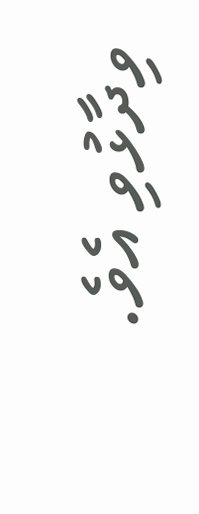ވިދާޅުވި އެވެ.